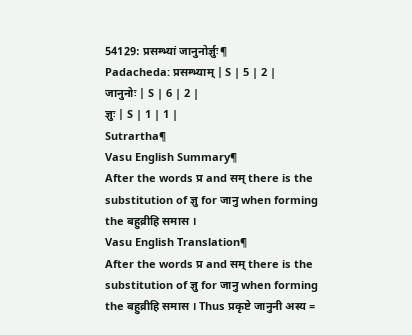54129: प्रसम्भ्यां जानुनोर्ज्ञुः¶
Padacheda: प्रसम्भ्याम् | S | 5 | 2 |
जानुनोः | S | 6 | 2 |
ज्ञुः | S | 1 | 1 |
Sutrartha¶
Vasu English Summary¶
After the words प्र and सम् there is the substitution of ज्ञु for जानु when forming the बहुव्रीहि समास ।
Vasu English Translation¶
After the words प्र and सम् there is the substitution of ज्ञु for जानु when forming the बहुव्रीहि समास । Thus प्रकृष्टे जानुनी अस्य =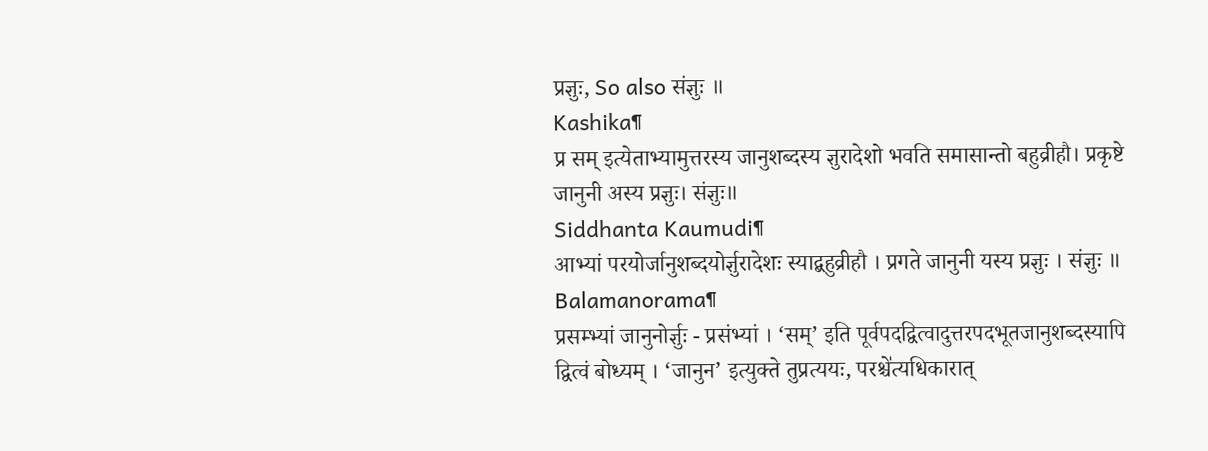प्रज्ञुः, So also संज्ञुः ॥
Kashika¶
प्र सम् इत्येताभ्यामुत्तरस्य जानुशब्दस्य ज्ञुरादेशो भवति समासान्तो बहुव्रीहौ। प्रकृष्टे जानुनी अस्य प्रज्ञुः। संज्ञुः॥
Siddhanta Kaumudi¶
आभ्यां परयोर्जानुशब्दयोर्ज्ञुरादेशः स्याद्बहुव्रीहौ । प्रगते जानुनी यस्य प्रज्ञुः । संज्ञुः ॥
Balamanorama¶
प्रसम्भ्यां जानुनोर्ज्ञुः - प्रसंभ्यां । ‘सम्’ इति पूर्वपदद्वित्वादुत्तरपदभूतजानुशब्दस्यापि द्वित्वं बोध्यम् । ‘जानुन’ इत्युक्ते तुप्रत्ययः, परश्चे॑त्यधिकारात्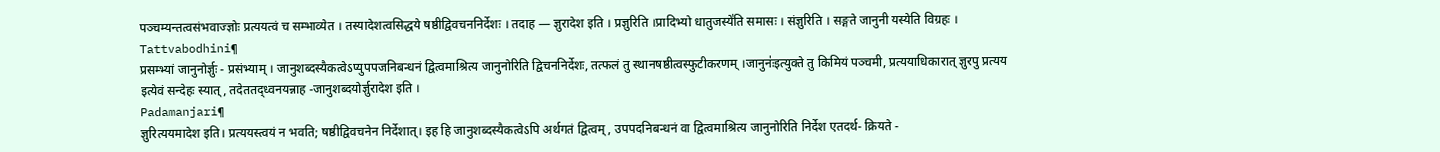पञ्चम्यन्तत्वसंभवाज्ज्ञोः प्रत्ययत्वं च सम्भाव्येत । तस्यादेशत्वसिद्धये षष्ठीद्विवचननिर्देशः । तदाह — ज्ञुरादेश इति । प्रज्ञुरिति ।प्रादिभ्यो धातुजस्ये॑ति समासः । संज्ञुरिति । सङ्गते जानुनी यस्येति विग्रहः ।
Tattvabodhini¶
प्रसम्भ्यां जानुनोर्ज्ञुः - प्रसंभ्याम् । जानुशब्दस्यैकत्वेऽप्युपपजनिबन्धनं द्वित्वमाश्रित्य जानुनोरिति द्विचननिर्देशः, तत्फलं तु स्थानषष्ठीत्वस्फुटीकरणम् ।जानुनः॑इत्युक्ते तु किमियं पञ्चमी, प्रत्ययाधिकारात् ज्ञुरपु प्रत्यय इत्येवं सन्देहः स्यात्, तदेततद्ध्वनयन्नाह -जानुशब्दयोर्ज्ञुरादेश इति ।
Padamanjari¶
ज्ञुरित्ययमादेश इति। प्रत्ययस्त्वयं न भवति; षष्ठीद्विवचनेन निर्देशात्। इह हि जानुशब्दस्यैकत्वेऽपि अर्थगतं द्वित्वम्, उपपदनिबन्धनं वा द्वित्वमाश्रित्य जानुनोरिति निर्देश एतदर्थ- क्रियते -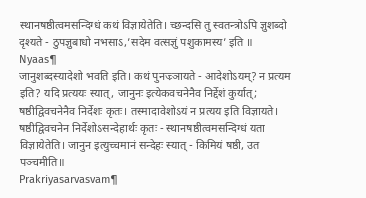स्थानषष्ठीत्वमसन्दिग्धं कथं विज्ञायेतेति। च्छन्दसि तु स्वतन्त्रोऽपि ज्ञुशब्दो दृश्यते - ठुपज्ञुबाधो नभसाऽ,’सदेम वत्सज्ञुं पशुकामस्य’ इति ॥
Nyaas¶
जानुशब्दस्यादेशो भवति इति। कथं पुनज्र्ञायते - आदेशोऽयम्? न प्रत्यम इति? यदि प्रत्ययः स्यात्, जानुनः इत्येकवचनेनैव निर्द्देशं कुर्यात्; षष्ठीद्विवचनेनैव निर्देशः कृतः। तस्मादावेशोऽयं न प्रत्यय इति विज्ञायते। षष्ठीद्विवचनेन निर्देशोऽसन्देहार्थः कृतः - स्थानषष्ठीत्वमसन्दिग्धं यता विज्ञायेतेति। जानुन इत्युच्चमानं सन्देहः स्यात् - किमियं षष्ठी, उत पञ्चमीति॥
Prakriyasarvasvam¶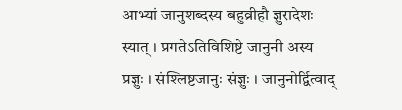आभ्यां जानुशब्दस्य बहुव्रीहौ ज्ञुरादेशः स्यात् । प्रगतेऽतिविशिष्टे जानुनी अस्य प्रज्ञुः । संश्लिष्टजानुः संज्ञुः । जानुनोर्द्वित्वाद्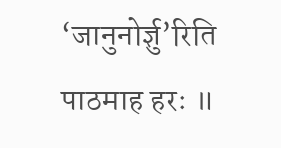‘जानुनोर्ज्ञु’रिति पाठमाह हरः ॥